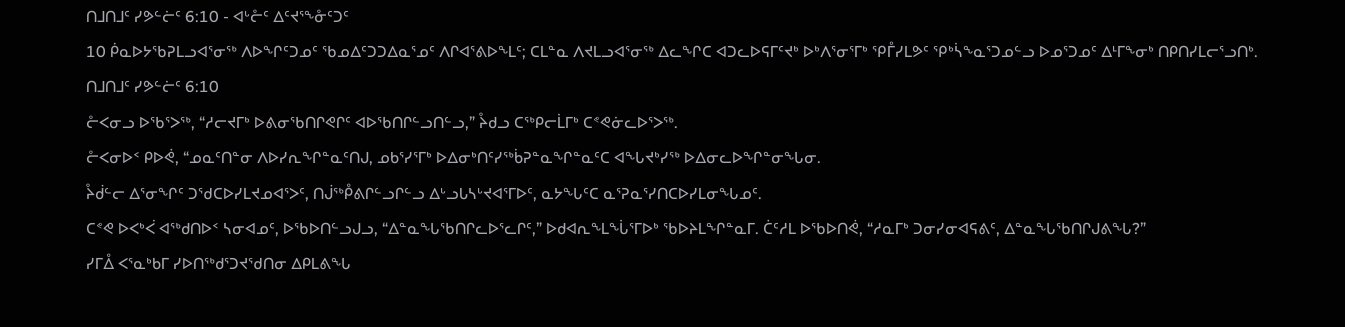ᑎᒧᑎᒧᑦ ᓯᕗᓪᓖᑦ 6:10 - ᐊᒡᓔᑦ ᐃᑦᔪᕐᖕᓁᑦᑐᑦ
10 ᑮᓇᐅᔭᖃᕈᒪᓗᐊᕐᓂᖅ ᐱᐅᖏᑦᑐᓄᑦ ᖃᓄᐃᑦᑐᑐᐃᓇᕐᓄᑦ ᐱᒋᐊᕐᕕᐅᖕᒪᑦ; ᑕᒪᓐᓇ ᐱᔪᒪᓗᐊᕐᓂᖅ ᐃᓚᖏᑕ ᐊᑐᓚᐅᕋᒥᑦᔪᒃ ᐅᒃᐱᕐᓂᕐᒥᒃ ᕿᒤᓯᒪᕗᑦ ᕿᒃᓵᖕᓇᕐᑐᓄᓪᓗ ᐅᓄᕐᑐᓄᑦ ᐃᒻᒥᖕᓂᒃ ᑎᑭᑎᓯᒪᓕᕐᓗᑎᒃ.
ᑎᒧᑎᒧᑦ ᓯᕗᓪᓖᑦ 6:10
ᓔᐸᓂᓗ ᐅᖃᕐᐳᖅ, “ᓱᓕᔪᒥᒃ ᐅᕕᓂᖃᑎᒋᕙᒋᑦ ᐊᐅᖃᑎᒋᓪᓗᑎᓪᓗ,” ᔧᑯᓗ ᑕᖅᑭᓕᒫᒥᒃ ᑕᕝᕙᓃᓚᐅᕐᐳᖅ.
ᓔᐸᓂᐅᑉ ᑭᐅᕚ, “ᓄᓇᑦᑎᓐᓂ ᐱᐅᓯᕆᖏᓐᓇᑦᑎᒍ, ᓄᑲᕐᓯᕐᒥᒃ ᐅᐃᓂᒃᑎᑦᓯᖅᑳᕈᓐᓇᖏᓐᓇᑦᑕ ᐊᖓᔪᒃᓯᖅ ᐅᐃᓂᓚᐅᖏᓐᓂᖓᓂ.
ᔧᑰᓪᓕ ᐃᕐᓂᖏᑦ ᑐᖁᑕᐅᓯᒪᔪᓄᐊᕐᐳᑦ, ᑎᒎᖅᑬᕕᒋᓪᓗᒋᓪᓗ ᐃᒡᓗᒐᓴᒡᔪᐊᕐᒥᐅᑦ, ᓇᔭᖓᑦᑕ ᓇᕐᕈᓇᕐᓯᑎᑕᐅᓯᒪᓂᖓᓄᑦ.
ᑕᕝᕙ ᐅᐸᒃᐹ ᐊᖅᑯᑎᐅᑉ ᓴᓂᐊᓄᑦ, ᐅᖃᐅᑎᓪᓗᒍᓗ, “ᐃᓐᓇᖓᖃᑎᒋᓚᐅᕐᓚᒋᑦ,” ᐅᑯᐊᕆᖕᒪᖔᕐᒥᐅᒃ ᖃᐅᔨᒪᖏᓐᓇᒥ. ᑖᑦᓱᒪ ᐅᖃᐅᑎᕚ, “ᓱᓇᒥᒃ ᑐᓂᓯᓂᐊᕋᕕᑦ, ᐃᓐᓇᖓᖃᑎᒋᒍᕕᖓ?”
ᓯᒥᐂ ᐸᕐᓇᒃᑲᒥ ᓯᐅᑎᖅᑯᕐᑐᔪᖁᑎᓂ ᐃᑭᒪᕕᖓ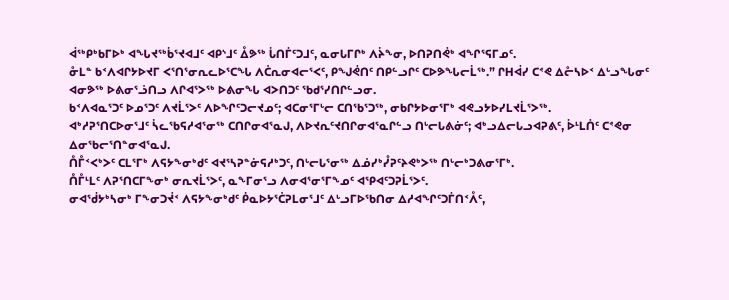ᐋᖅᑭᒃᑲᒥᐅᒃ ᐊᖓᔪᖅᑳᕐᔪᐊᒧᑦ ᐊᑭᔅᒧᑦ ᐂᕗᖅ ᒑᑎᒦᑦᑐᒧᑦ, ᓇᓂᒐᒥᒋᒃ ᐱᔩᖕᓂ, ᐅᑎᕈᑎᕚᒃ ᐊᖏᕐᕋᒥᓄᑦ.
ᓁᒪᓐ ᑲᑉᐱᐊᒋᔭᐅᔪᒥ ᐸᕐᑎᕐᓂᕆᓚᐅᕐᑕᖓ ᐱᑖᕆᓂᐊᓕᕐᐸᑦ, ᑭᖑᕚᑎᑦ ᑎᑭᓪᓗᒋᑦ ᑕᐅᕗᖓᓕᒫᖅ.” ᒋᕼᐋᓯ ᑕᕝᕙ ᐃᓔᓴᐅᑉ ᐃᒡᓗᖓᓂᑦ ᐊᓂᕗᖅ ᐅᕕᓂᕐᓘᑎᓗ ᐱᒋᐊᕐᐳᖅ ᐅᕕᓂᖓ ᐊᐳᑎᑐᑦ ᖃᑯᕐᓯᑎᒋᓪᓗᓂ.
ᑲᑉᐱᐊᓇᕐᑐᑦ ᐅᓄᕐᑐᑦ ᐱᔪᒫᕐᐳᑦ ᐱᐅᖏᑦᑐᓕᔪᓄᑦ; ᐊᑕᓂᕐᒥᒡᓕ ᑕᑎᖃᕐᑐᖅ, ᓂᑲᒋᔭᐅᓂᕐᒥᒃ ᐊᕙᓗᔭᐅᓯᒪᔪᒫᕐᐳᖅ.
ᐊᒃᓱᕈᕐᑎᑕᐅᓂᕐᒧᑦ ᓵᓚᖃᕋᓱᐊᕐᓂᖅ ᑕᑎᒋᓂᐊᕐᓇᒍ, ᐱᐅᔪᕆᑦᔪᑎᒋᓂᐊᕐᓇᒋᓪᓗ ᑎᒡᓕᒐᕕᓃᑦ; ᐊᒃᓗᐃᓕᒐᓗᐊᕈᕕᑦ, ᐆᒻᒪᑏᑦ ᑕᕝᕙᓂ ᐃᓂᖃᓕᕐᑎᓐᓂᐊᕐᓇᒍ.
ᑍᒤᑉᐸᒃᐳᑦ ᑕᒪᕐᒥᒃ ᐱᕋᔭᖕᓂᒃᑯᑦ ᐊᔪᕐᓴᕈᓐᓃᕋᓱᒃᑐᑦ, ᑎᒡᓕᒐᕐᓂᖅ ᐃᓅᓯᒃᓮᕈᑦᔨᕙᒃᐳᖅ ᑎᒡᓕᒃᑐᕕᓂᕐᒥᒃ.
ᑍᒤᒻᒪᑦ ᐱᕈᕐᑎᑕᒥᖕᓂᒃ ᓂᕆᔪᒫᕐᐳᑦ, ᓇᖕᒥᓂᕐᓗ ᐱᓂᐊᕐᓂᕐᒥᖕᓄᑦ ᐊᕿᐊᑦᑐᕈᒫᕐᐳᑦ.
ᓂᐊᖂᔭᒃᓴᓂᒃ ᒥᖕᓂᑐᔫᑉ ᐱᕋᔭᖕᓂᒃᑯᑦ ᑮᓇᐅᔭᕐᑖᕈᒪᓂᕐᒧᑦ ᐃᒡᓗᒥᐅᖃᑎᓂ ᐃᓱᐊᖏᑦᑐᒦᑎᑉᐰᑦ,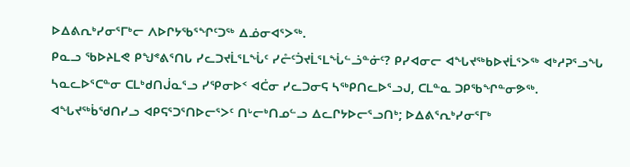ᐅᐃᕕᕆᒃᓯᓂᕐᒥᒃᓕ ᐱᐅᒋᔭᖃᕐᖏᑦᑐᖅ ᐃᓅᓂᐊᕐᐳᖅ.
ᑭᓇᓗ ᖃᐅᔨᒪᕙ ᑭᖑᕝᕕᕐᑎᒐ ᓯᓚᑐᔪᒫᕐᒪᖔᑦ ᓯᓔᑦᑑᔪᒫᕐᒪᖔᓪᓘᓐᓃᑦ? ᑭᓯᐊᓂᓕ ᐊᖓᔪᖅᑲᐅᔪᒫᕐᐳᖅ ᐊᒃᓱᕈᕐᓗᖓ ᓴᓇᓚᐅᕐᑕᓐᓂ ᑕᒪᒃᑯᑎᒎᓇᕐᓗ ᓯᕿᓂᐅᑉ ᐊᑖᓂ ᓯᓚᑐᓂᕋ ᓴᖅᑭᑎᓚᐅᕐᓗᒍ, ᑕᒪᓐᓇ ᑐᑭᖃᖏᓐᓂᕗᖅ.
ᐊᖓᔪᖅᑳᖁᑎᓯᓗ ᐊᑭᕋᕐᑐᕐᑎᐅᓕᕐᐳᑦ ᑎᒡᓕᒃᑎᓄᓪᓗ ᐃᓚᒋᔭᐅᓕᕐᓗᑎᒃ; ᐅᐃᕕᕐᕆᒃᓯᓂᕐᒥᒃ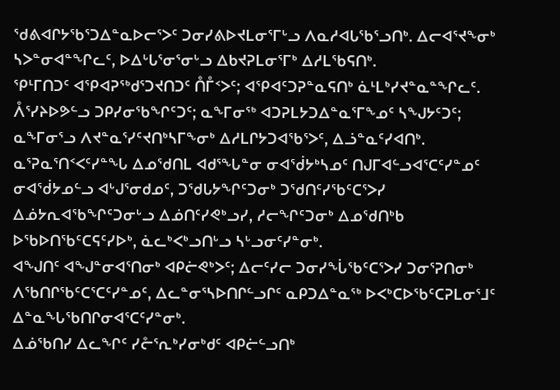ᖁᕕᐊᒋᔭᖃᕐᑐᐃᓐᓇᐅᓕᕐᐳᑦ ᑐᓂᓯᕕᐅᔪᒪᓂᕐᒥᒡᓗ ᐱᓇᓱᐊᒐᖃᕐᓗᑎᒃ. ᐃᓕᐊᕐᔪᖕᓂᒃ ᓴᐳᓐᓂᐊᓐᖏᓚᑦ, ᐅᐃᒡᒐᕐᓂᕐᓂᒡᓗ ᐃᑲᔪᕈᒪᓂᕐᒥᒃ ᐃᓱᒪᖃᕋᑎᒃ.
ᕿᒻᒥᑎᑐᑦ ᐊᕿᐊᕈᖅᑯᕐᑐᔪᑎᑐᑦ ᑍᒤᑉᐳᑦ; ᐊᕿᐊᑦᑐᕈᓐᓇᕋᑎᒃ ᓈᒻᒪᒃᓯᔪᓐᓇᓐᖏᓚᑦ. ᐰᕐᓯᔨᐅᕗᓪᓗ ᑐᑭᓯᓂᖃᖏᑦᑐᑦ; ᓇᖕᒥᓂᖅ ᐊᑐᕈᒪᔭᑐᐃᓐᓇᕐᒥᖕᓄᑦ ᓴᖑᔭᑦᑐᑦ; ᓇᖕᒥᓂᕐᓗ ᐱᔪᓐᓇᕐᓯᑦᔪᑎᒃᓴᒥᖕᓂᒃ ᐃᓱᒪᒋᔭᑐᐊᖃᕐᐳᑦ, ᐃᓘᓐᓇᑦᓯᐊᑎᒃ.
ᓇᕐᕈᓇᕐᑎᑉᐸᑦᓯᓐᖓ ᐃᓄᖁᑎᒪ ᐊᑯᕐᖓᓐᓂ ᓂᐊᖂᔭᒃᓴᓄᑦ ᑎᒍᒥᐊᓪᓗᐊᕐᑕᑦᓯᓐᓄᑦ ᓂᐊᖂᔭᓄᓪᓗ ᐊᒡᒍᕐᓂᑯᓄᑦ, ᑐᖁᒐᔭᖏᑦᑐᓂᒃ ᑐᖁᑎᑦᓯᖃᑦᑕᕐᐳᓯ ᐃᓅᔭᕆᐊᖃᖏᑦᑐᓂᒡᓗ ᐃᓅᑎᑦᓯᕙᒃᓗᓯ, ᓱᓕᖏᑦᑐᓂᒃ ᐃᓄᖁᑎᒃᑲ ᐅᖃᐅᑎᖃᑦᑕᕋᑦᓯᐅᒃ, ᓈᓚᒃᐸᒃᓗᑎᒡᓗ ᓴᒡᓗᓂᑦᓯᓐᓂᒃ.
ᐊᖑᑎᑦ ᐊᖑᓐᓂᐊᕐᑎᓂᒃ ᐊᑭᓖᕙᒃᐳᑦ; ᐃᓕᑦᓯᓕ ᑐᓂᓯᖔᖃᑦᑕᕐᐳᓯ ᑐᓂᕐᕈᑎᓂᒃ ᐱᖃᑎᒋᖃᑦᑕᕐᑕᑦᓯᓐᓄᑦ, ᐃᓚᓐᓂᕐᓴᐅᑎᒋᓪᓗᒋᑦ ᓇᑭᑐᐃᓐᓇᖅ ᐅᐸᒃᑕᐅᖃᑦᑕᕈᒪᓂᕐᒧᑦ ᐃᓐᓇᖓᖃᑎᒋᓂᐊᕐᑕᑦᓯᓐᓂᒃ.
ᐃᓅᖃᑎᓯ ᐃᓚᖏᑦ ᓯᓔᕐᕆᒃᓯᓂᒃᑯᑦ ᐊᑭᓖᓪᓗᑎᒃ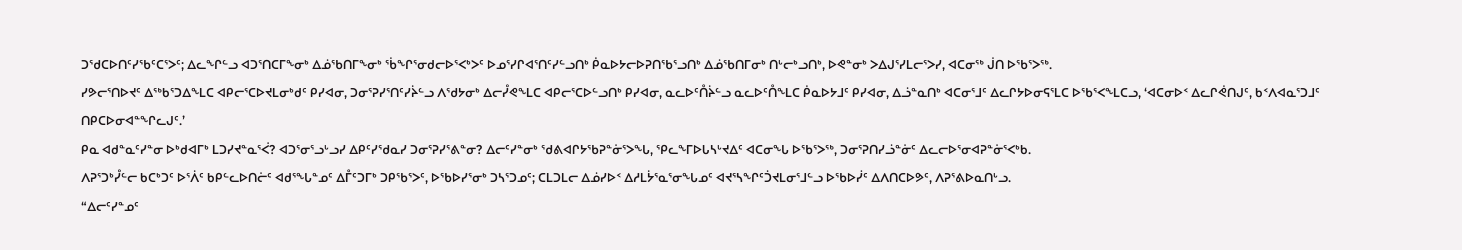ᑐᖁᑕᐅᑎᑦᓯᖃᑦᑕᕐᐳᑦ; ᐃᓚᖏᓪᓗ ᐊᑐᕐᑎᑕᒥᖕᓂᒃ ᐃᓅᖃᑎᒥᖕᓂᒃ ᖄᖏᕐᓂᑯᓕᐅᕐᐸᒃᐳᑦ ᐅᓄᕐᓯᒋᐊᕐᑎᑦᓯᓪᓗᑎᒃ ᑮᓇᐅᔭᓕᐅᕈᑎᖃᕐᓗᑎᒃ ᐃᓅᖃᑎᒥᓂᒃ ᑎᒡᓕᒃᓗᑎᒃ, ᐅᕙᓐᓂᒃ ᐳᐃᒍᕐᓯᒪᓕᕐᐳᓯ, ᐊᑕᓂᖅ ᒎᑎ ᐅᖃᕐᐳᖅ.
ᓯᕗᓕᕐᑎᐅᔪᑦ ᐃᖅᑲᕐᑐᐃᖕᒪᑕ ᐊᑭᓕᕐᑕᐅᔪᒪᓂᒃᑯᑦ ᑭᓯᐊᓂ, ᑐᓂᕐᕈᓯᕐᑎᑦᓯᔩᓪᓗ ᐱᖁᔭᓂᒃ ᐃᓕᓮᕙᖕᒪᑕ ᐊᑭᓕᕐᑕᐅᓪᓗᑎᒃ ᑭᓯᐊᓂ, ᓇᓚᐅᑦᑍᔩᓪᓗ ᓇᓚᐅᑦᑍᖕᒪᑕ ᑮᓇᐅᔭᒧᑦ ᑭᓯᐊᓂ, ᐃᓘᓐᓇᑎᒃ ᐊᑕᓂᕐᒧᑦ ᐃᓚᒋᔭᐅᓂᕋᕐᒪᑕ ᐅᖃᕐᐸᖕᒪᑕᓗ, ‘ᐊᑕᓂᐅᑉ ᐃᓚᒋᕚᑎᒍᑦ, ᑲᑉᐱᐊᓇᕐᑐᒧᑦ ᑎᑭᑕᐅᓂᐊᓐᖏᓚᒍᑦ.’
ᑭᓇ ᐊᑯᓐᓇᑦᓯᓐᓂ ᐅᒃᑯᐊᒥᒃ ᒪᑐᓯᔪᓐᓇᕐᐹ? ᐊᑐᕐᓂᕐᓗᒡᓗᓯ ᐃᑭᑦᓯᖁᓇᓯ ᑐᓂᕐᕈᓯᕐᕕᓐᓂ? ᐃᓕᑦᓯᓐᓂᒃ ᖁᕕᐊᒋᔭᖃᕈᓐᓃᕐᐳᖓ, ᕿᓚᖕᒥᐅᒐᓴᒡᔪᐃᑦ ᐊᑕᓂᖓ ᐅᖃᕐᐳᖅ, ᑐᓂᕐᕈᑎᓯᓘᓐᓃᑦ ᐃᓚᓕᐅᕐᓂᐊᕈᓐᓃᕐᐸᒃᑲ.
ᐱᕈᕐᑐᒃᓮᓪᓕ ᑲᑕᒃᑐᑦ ᐅᕐᐲᑦ ᑲᑭᓪᓚᐅᑎᓖᑦ ᐊᑯᕐᖓᓐᓄᑦ ᐃᒤᑦᑐᒥᒃ ᑐᑭᖃᕐᐳᑦ, ᐅᖃᐅᓯᕐᓂᒃ ᑐᓴᕐᑐᓄᑦ; ᑕᒪᑐᒪᓕ ᐃᓅᓯᐅᑉ ᐃᓱᒪᔮᕐᓇᕐᓂᖓᓄᑦ ᐊᔪᕐᓴᖏᑦᑑᔪᒪᓂᕐᒧᓪᓗ ᐅᖃᐅᓰᑦ ᐃᐱᑎᑕᐅᕗᑦ, ᐱᕈᕐᕕᐅᓇᑎᒡᓗ.
“ᐃᓕᑦᓯᓐᓄᑦ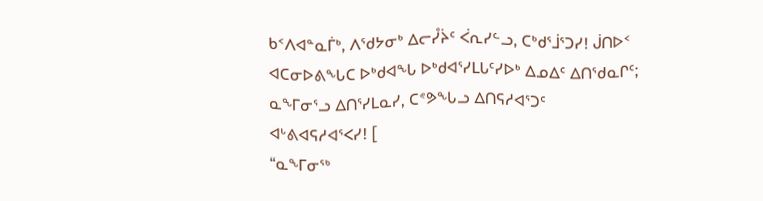ᑲᑉᐱᐊᓐᓇᒦᒃ, ᐱᖁᔭᓂᒃ ᐃᓕᓮᔩᑦ ᐹᕆᓯᓪᓗ, ᑕᒃᑯᕐᒨᕐᑐᓯ! ᒎᑎᐅᑉ ᐊᑕᓂᐅᕕᖓᑕ ᐅᒃᑯᐊᖓ ᐅᒃᑯᐊᕐᓯᒪᒐᑦᓯᐅᒃ ᐃᓄᐃᑦ ᐃᑎᖁᓇᒋᑦ; ᓇᖕᒥᓂᕐᓗ ᐃᑎᕐᓯᒪᓇᓯ, ᑕᕝᕗᖓᓗ ᐃᑎᕋᓱᐊᕐᑐᑦ ᐊᒡᕕᐊᕋᓱᐊᕐᐸᓯ! [
“ᓇᖕᒥᓂᖅ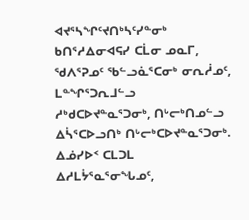ᐊᔪᕐᓴᖏᑦᔪᑎᒃᓴᑦᓯᓐᓂᒃ ᑲᑎᕐᓱᐃᓂᐊᕋᓯ ᑕᒫᓂ ᓄᓇᒥ, ᖁᐱᕐᕈᓄᑦ ᖃᓪᓗᓈᕐᑕᓂᒃ ᓂᕆᓲᓄᑦ, ᒪᓐᖏᕐᑐᕆᒧᓪᓗ ᓱᒃᑯᑕᐅᔪᓐᓇᕐᑐᓂᒃ, ᑎᒡᓕᒃᑎᓄᓪᓗ ᐃᓵᕐᑕᐅᓗᑎᒃ ᑎᒡᓕᒃᑕᐅᔪᓐᓇᕐᑐᓂᒃ.
ᐃᓅᓯᐅᑉ ᑕᒪᑐᒪ ᐃᓱᒪᔮᕐᓇᕐᓂᖓᓄᑦ,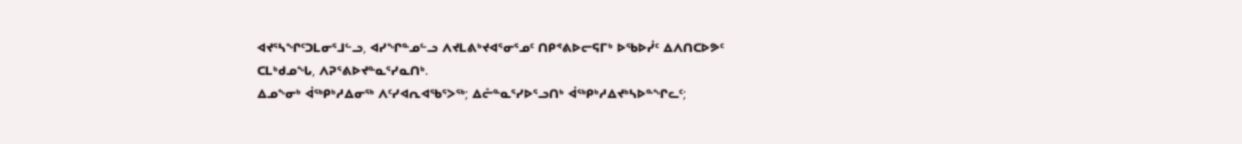ᐊᔪᕐᓴᖏᑦᑐᒪᓂᕐᒧᓪᓗ, ᐊᓯᖏᓐᓄᓪᓗ ᐱᔪᒪᕕᒃᔪᐊᕐᓂᕐᓄᑦ ᑎᑭᕝᕕᐅᓕᕋᒥᒃ ᐅᖃᐅᓰᑦ ᐃᐱᑎᑕᐅᕗᑦ ᑕᒪᒃᑯᓄᖓ, ᐱᕈᕐᕕᐅᔪᓐᓇᕐᓯᓇᑎᒃ.
ᐃᓄᖕᓂᒃ ᐋᖅᑭᒃᓱᐃᓂᖅ ᐱᑦᓯᐊᕆᐊᖃᕐᐳᖅ; ᐃᓔᓐᓇᕐᓯᐅᕐᓗᑎᒃ ᐋᖅᑭᒃᓱᐃᔪᒃᓴᐅᓐᖏᓚᑦ;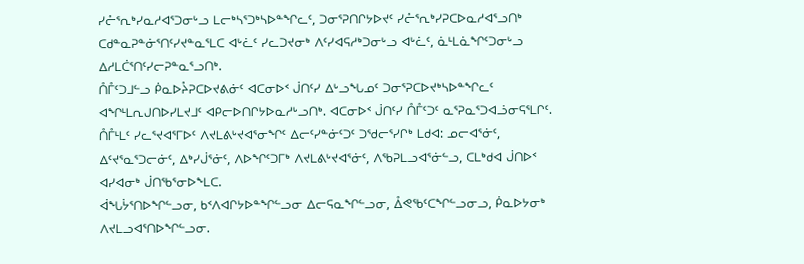ᓯᓔᕐᕆᒃᓯᓇᓱᐊᕐᑐᓂᒡᓗ ᒪᓕᒃᓴᕐᑐᒃᓴᐅᓐᖏᓚᑦ, ᑐᓂᕐᕈᑎᒋᔭᐅᔪᑦ ᓯᓔᕐᕆᒃᓯᕈᑕᐅᓇᓱᐊᕐᓗᑎᒃ ᑕᑯᓐᓇᕈᓐᓃᕐᑎᑦᓯᔪᓐᓇᕐᒪᑕ ᐊᒡᓛᑦ ᓯᓚᑐᔪᓂᒃ ᐱᑦᓯᐊᕋᓱᒃᑐᓂᒡᓗ ᐊᒡᓛᑦ, ᓈᒻᒪᓈᖏᑦᑐᓂᒡᓗ ᐃᓱᒪᑖᕐᑎᑦᓯᓕᕈᓐᓇᕐᓗᑎᒃ.
ᑍᒤᑦᑐᒧᓪᓗ ᑮᓇᐅᔧᕈᑕᐅᔪᕕᓃᑦ ᐊᑕᓂᐅᑉ ᒎᑎᑦᓯ ᐃᒡᓗᖓᓄᑦ ᑐᓂᕐᕈᑕᐅᔪᒃᓴᐅᓐᖏᓚᑦ ᐊᖏᒻᒪᕆᒍᑎᐅᓯᒪᔪᒧᑦ ᐊᑭᓕᐅᑎᒋᔭᐅᓇᓱᒡᓗᑎᒃ. ᐊᑕᓂᐅᑉ ᒎᑎᑦᓯ ᑍᒤᑦᑐᑦ ᓇᕐᕈᓇᕐᑐᐊᓘᓂᕋᕐᒪᒋᑦ.
ᑍᒤᒻᒪᑦ ᓯᓚᕐᔪᐊᕐᒥᐅᑦ ᐱᔪᒪᕕᒡᔪᐊᕐᓂᖏᑦ ᐃᓕᑦᓯᓐᓃᑦᑐᑦ ᑐᖁᓕᕐᓯᒋᒃ ᒪᑯᐊ: ᓄᓕᐊᕐᓃᑦ, ᐃᑦᔪᕐᓇᕐᑐᓕᓃᑦ, ᐃᒃᓯᒎᕐᓃᑦ, ᐱᐅᖏᑦᑐᒥᒃ ᐱᔪᒪᕕᒡᔪᐊᕐᓃᑦ, ᐱᖃᕈᒪᓗᐊᕐᓃᓪᓗ, ᑕᒪᒃᑯᐊ ᒎᑎᐅᑉ ᐊᓯᐊᓂᒃ ᒎᑎᖃᕐᓂᐅᖕᒪᑕ.
ᐋᖓᔮᕐᑎᐅᖏᓪᓗᓂ, ᑲᑉᐱᐊᒋᔭᐅᓐᖏᓪᓗᓂ ᐃᓕᕋᓇᖏᓪᓗᓂ, ᐂᕙᖃᑦᑕᖏᓪᓗᓂᓗ, ᑮᓇᐅᔭᓂᒃ ᐱᔪᒪᓗᐊᕐᑎᐅᖏᓪᓗᓂ.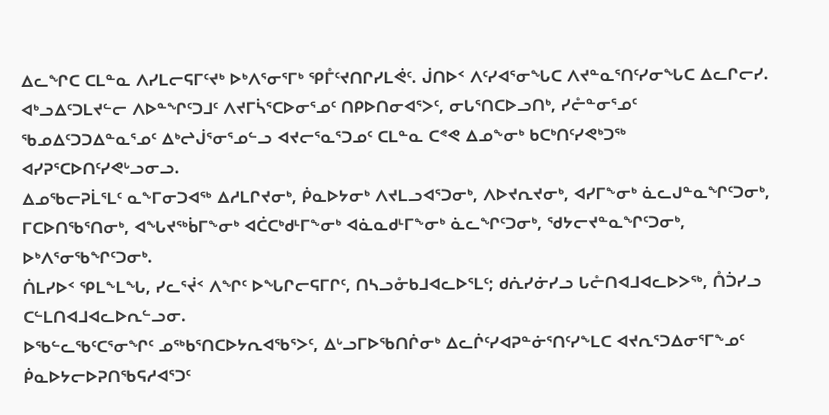ᐃᓚᖏᑕ ᑕᒪᓐᓇ ᐱᓯᒪᓕᕋᒥᑦᔪᒃ ᐅᒃᐱᕐᓂᕐᒥᒃ ᕿᒤᑦᔪᑎᒋᓯᒪᕚᑦ. ᒎᑎᐅᑉ ᐱᑦᓯᐊᕐᓂᖓᑕ ᐱᔪᓐᓇᕐᑎᑦᓯᓂᖓᑕ ᐃᓚᒋᓕᓯ.
ᐊᒃᓗᐃᑦᑐᒪᔪᓪᓕ ᐱᐅᓐᖏᑦᑐᒧᑦ ᐱᔪᒥᓵᕐᑕᐅᓂᕐᓄᑦ ᑎᑭᐅᑎᓂᐊᕐᐳᑦ, ᓂᒐᕐᑎᑕᐅᓗᑎᒃ, ᓯᓔᓐᓂᕐᓄᑦ ᖃᓄᐃᑦᑐᑐᐃᓐᓇᕐᓄᑦ ᐃᒃᖠᒎᕐᓂᕐᓄᓪᓗ ᐊᔪᓕᕐᓇᕐᑐᓄᑦ ᑕᒪᓐᓇ ᑕᕝᕙ ᐃᓄᖕᓂᒃ ᑲᑕᒃᑎᑦᓯᕙᒃᑐᖅ ᐊᓯᕈᕐᑕᐅᑎᑦᓯᕙᒡᓗᓂᓗ.
ᐃᓄᖃᓕᕈᒫᕐᒪᑦ ᓇᖕᒥᓂᑐᐊᖅ ᐃᓱᒪᒋᔪᓂᒃ, ᑮᓇᐅᔭᓂᒃ ᐱᔪᒪᓗᐊᕐᑐᓂᒃ, ᐱᐅᔪᕆᔪᓂᒃ, ᐊᓯᒥᖕᓂᒃ ᓈᓚᒍᓐᓇᖏᑦᑐᓂᒃ, ᒥᑕᐅᑎᖃᕐᑎᓂᒃ, ᐊᖓᔪᖅᑳᒥᖕᓂᒃ ᐊᑖᑕᒃᑯᒻᒥᖕᓂᒃ ᐊᓈᓇᑯᒻᒥᖕᓂᒃ ᓈᓚᖏᑦᑐᓂᒃ, ᖁᔭᓕᔪᓐᓇᖏᑦᑐᓂᒃ, ᐅᒃᐱᕐᓂᖃᖏᑦᑐᓂᒃ.
ᑏᒪᓯᐅᑉ ᕿᒪᖕᒪᖓ, ᓯᓚᕐᔫᑉ ᐱᖏᑦ ᐅᖓᒋᓕᕋᒥᒋᑦ, ᑎᓴᓗᓁᑲᒧᐊᓚᐅᕐᒪᑦ; ᑯᕇᓯᓃᓯᓗ ᒐᓔᑎᐊᒧᐊᓚᐅᐳᖅ, ᑍᑑᓯᓗ ᑕᓪᒪᑎᐊᒧᐊᓚᐅᕆᓪᓗᓂ.
ᐅᖃᓪᓚᖃᑦᑕᕐᓂᖏᑦ ᓄᖅᑲᕐᑎᑕᐅᔭᕆᐊᖃᕐᐳᑦ, ᐃᒡᓗᒥᐅᖃᑎᒌᓂᒃ ᐃᓚᒌᑦᓯᐊᕈᓐᓃᕐᑎᑦᓯᖕᒪᑕ ᐊᔪᕆᕐᑐᐃᓂᕐᒥᖕᓄᑦ ᑮᓇᐅᔭᓕᐅᕈᑎᖃᕋᓱᐊᕐᑐᑦ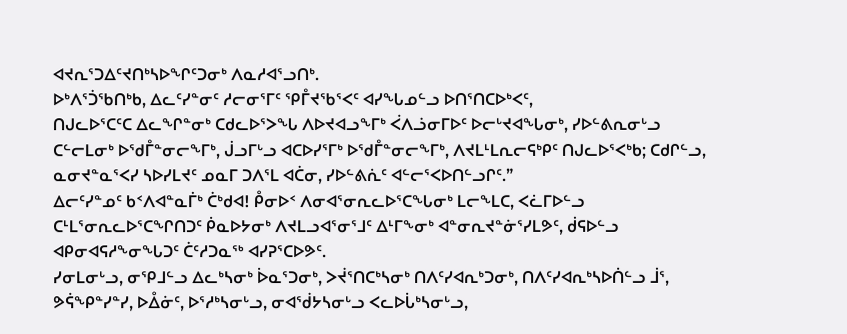ᐊᔪᕆᕐᑐᐃᑦᔪᑎᒃᓴᐅᖏᑦᑐᓂᒃ ᐱᓇᓱᐊᕐᓗᑎᒃ.
ᐅᒃᐱᕐᑑᖃᑎᒃᑲ, ᐃᓚᑦᓯᓐᓂᑦ ᓱᓕᓂᕐᒥᑦ ᕿᒤᔪᖃᕐᐸᑦ ᐊᓯᖓᓄᓪᓗ ᐅᑎᕐᑎᑕᐅᒃᐸᑦ,
ᑎᒍᓚᐅᕐᑕᑦᑕ ᐃᓚᖏᓐᓂᒃ ᑕᑯᓚᐅᕐᐳᖓ ᐱᐅᔪᐊᓗᖕᒥᒃ ᐹᐱᓘᓂᒥᐅᑦ ᐅᓕᒡᔪᐊᖓᓂᒃ, ᓯᐅᓪᕕᕆᓂᒡᓗ ᑕᓪᓕᒪᓂᒃ ᐅᖁᒤᓐᓂᓕᖕᒥᒃ, ᒎᓗᒥᒡᓗ ᐊᑕᐅᓯᕐᒥᒃ ᐅᖁᒤᓐᓂᓕᖕᒥᒃ, ᐱᔪᒪᒻᒪᕆᓕᕋᒃᑭᑦ ᑎᒍᓚᐅᕐᐸᒃᑲ; ᑕᑯᒋᓪᓗ, ᓇᓂᔪᓐᓇᕐᐸᓯ ᓴᐅᓯᒪᔪᑦ ᓄᓇᒥ ᑐᐱᕐᒪ ᐊᑖᓂ, ᓯᐅᓪᕕᕇᑦ ᐊᓪᓕᕐᐸᐅᑎᓪᓗᒋᑦ.”
ᐃᓕᑦᓯᓐᓄᑦ ᑲᑉᐱᐊᓐᓇᒦᒃ ᑖᒃᑯᐊ! ᑬᓂᐅᑉ ᐱᓂᐊᕐᓂᕆᓚᐅᕐᑕᖓᓂᒃ ᒪᓕᖕᒪᑕ, ᐸᓛᒥᐅᓪᓗ ᑕᒻᒪᕐᓂᕆᓚᐅᕐᑕᖏᑎᑐᑦ ᑮᓇᐅᔭᓂᒃ ᐱᔪᒪᓗᐊᕐᓂᕐᒧᑦ ᐃᒻᒥᖕᓂᒃ ᐊᓐᓂᕆᔪᓐᓃᕐᓯᒪᕗᑦ, ᑰᕋᐅᓪᓗ ᐊᑭᓂᐊᕋᓱᖕᓂᖓᑐᑦ ᑖᑦᓱᑐᓇᖅ ᐊᓯᕈᕐᑕᐅᕗᑦ.
ᓯᓂᒪᓂᒡᓗ, ᓂᕿᒧᓪᓗ ᐃᓚᒃᓴᓂᒃ ᐆᓇᕐᑐᓂᒃ, ᐳᔫᕐᑎᑕᒃᓴᓂᒃ ᑎᐱᑦᓯᐊᕆᒃᑐᓂᒃ, ᑎᐱᑦᓯᐊᕆᒃᓴᐅᑏᓪᓗ ᒨᕐ, ᕗᕌᖕᑭᓐᓯᓐᓯ, ᐅᐂᓃᑦ, ᐅᕐᓱᒃᓴᓂᒡᓗ, ᓂᐊᖂᔭᓴᓂᒡᓗ ᐸᓚᐅᒑᒃᓴᓂᒡᓗ,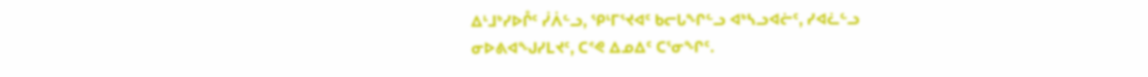ᐃᒻᒧᒃᓯᐅᒊᑦ ᓰᐲᓪᓗ, ᕿᒻᒥᕐᔪᐊᑦ ᑲᓕᒐᖏᓪᓗ ᐊᒃᓴᓗᐊᓖᑦ, ᓯᐊᓛᓪᓗ ᓂᐅᕕᐊᖑᓯᒪᔪᑦ, ᑕᕝᕙ ᐃᓄᐃᑦ ᑕᕐᓂᖏᑦ.